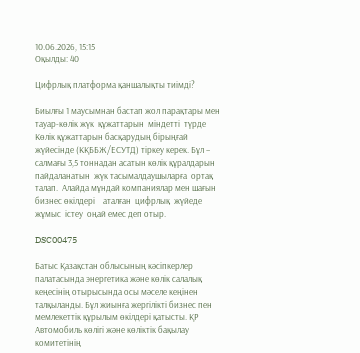10.06.2026, 15:15
Оқылды: 40

Цифрлық платформа қаншалықты тиімді?

Биылғы 1 маусымнан бастап жол парақтары мен тауар-көлік жүк  құжаттарын  міндетті  түрде Көлік құжаттарын басқарудың бірыңғай жүйесінде (КҚББЖ/ЕСУТД) тіркеу керек. Бұл – салмағы 3,5 тоннадан асатын көлік құралдарын пайдаланатын  жүк тасымалдаушыларға  ортақ  талап.  Алайда мұндай компаниялар мен шағын бизнес өкілдері    аталған  цифрлық  жүйеде жұмыс  істеу  оңай емес деп отыр.

DSC00475

Батыс Қазақстан облысының кәсіпкерлер палатасында энергетика және көлік салалық кеңесінің отырысында осы мәселе кеңінен талқыланды. Бұл жиынға жергілікті бизнес пен мемлекеттік құрылым өкілдері қатысты. ҚР Автомобиль көлігі және көліктік бақылау комитетінің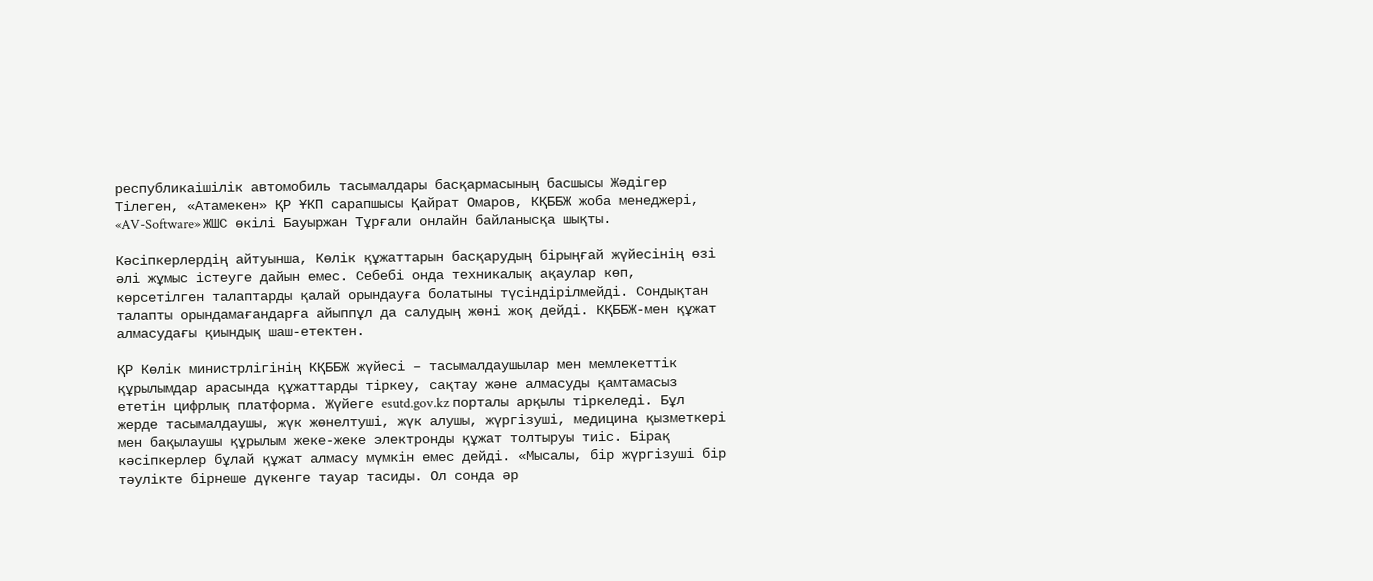республикаішілік автомобиль тасымалдары басқармасының басшысы Жәдігер Тілеген, «Атамекен» ҚР ҰКП сарапшысы Қайрат Омаров, КҚББЖ жоба менеджері, «AV-Software» ЖШС өкілі Бауыржан Тұрғали онлайн байланысқа шықты.

Кәсіпкерлердің айтуынша, Көлік құжаттарын басқарудың бірыңғай жүйесінің өзі әлі жұмыс істеуге дайын емес. Себебі онда техникалық ақаулар көп, көрсетілген талаптарды қалай орындауға болатыны түсіндірілмейді. Сондықтан талапты орындамағандарға айыппұл да салудың жөні жоқ дейді. КҚББЖ-мен құжат алмасудағы қиындық шаш-етектен.

ҚР Көлік министрлігінің КҚББЖ жүйесі – тасымалдаушылар мен мемлекеттік құрылымдар арасында құжаттарды тіркеу, сақтау және алмасуды қамтамасыз ететін цифрлық платформа. Жүйеге esutd.gov.kz порталы арқылы тіркеледі. Бұл жерде тасымалдаушы, жүк жөнелтуші, жүк алушы, жүргізуші, медицина қызметкері мен бақылаушы құрылым жеке-жеке электронды құжат толтыруы тиіс. Бірақ кәсіпкерлер бұлай құжат алмасу мүмкін емес дейді. «Мысалы, бір жүргізуші бір тәулікте бірнеше дүкенге тауар тасиды. Ол сонда әр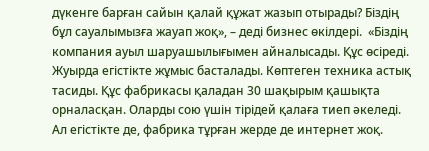дүкенге барған сайын қалай құжат жазып отырады? Біздің бұл сауалымызға жауап жоқ», – деді бизнес өкілдері.  «Біздің компания ауыл шаруашылығымен айналысады. Құс өсіреді. Жуырда егістікте жұмыс басталады. Көптеген техника астық тасиды. Құс фабрикасы қаладан 30 шақырым қашықта орналасқан. Оларды сою үшін тірідей қалаға тиеп әкеледі. Ал егістікте де, фабрика тұрған жерде де интернет жоқ.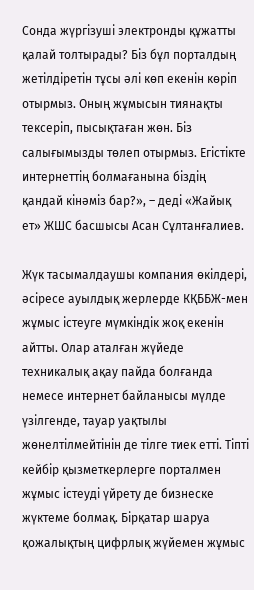Сонда жүргізуші электронды құжатты қалай толтырады? Біз бұл порталдың жетілдіретін тұсы әлі көп екенін көріп отырмыз. Оның жұмысын тиянақты тексеріп, пысықтаған жөн. Біз салығымызды төлеп отырмыз. Егістікте интернеттің болмағанына біздің  қандай кінәміз бар?», – деді «Жайық ет» ЖШС басшысы Асан Сұлтанғалиев.

Жүк тасымалдаушы компания өкілдері, әсіресе ауылдық жерлерде КҚББЖ-мен жұмыс істеуге мүмкіндік жоқ екенін айтты. Олар аталған жүйеде техникалық ақау пайда болғанда немесе интернет байланысы мүлде үзілгенде, тауар уақтылы жөнелтілмейтінін де тілге тиек етті. Тіпті кейбір қызметкерлерге порталмен жұмыс істеуді үйрету де бизнеске жүктеме болмақ. Бірқатар шаруа қожалықтың цифрлық жүйемен жұмыс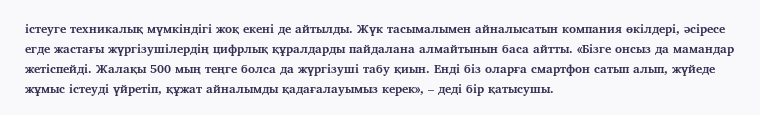істеуге техникалық мүмкіндігі жоқ екені де айтылды. Жүк тасымалымен айналысатын компания өкілдері, әсіресе егде жастағы жүргізушілердің цифрлық құралдарды пайдалана алмайтынын баса айтты. «Бізге онсыз да мамандар жетіспейді. Жалақы 500 мың теңге болса да жүргізуші табу қиын. Енді біз оларға смартфон сатып алып, жүйеде жұмыс істеуді үйретіп, құжат айналымды қадағалауымыз керек», – деді бір қатысушы.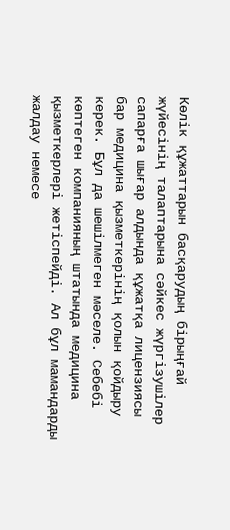Көлік құжаттарын басқарудың бірыңғай жүйесінің талаптарына сәйкес жүргізушілер сапарға шығар алдында құжатқа лицензиясы бар медицина қызметкерінің қолын қойдыру керек. Бұл да шешілмеген мәселе. Себебі көптеген компанияның штатында медицина қызметкерлері жетіспейді. Ал бұл мамандарды жалдау немесе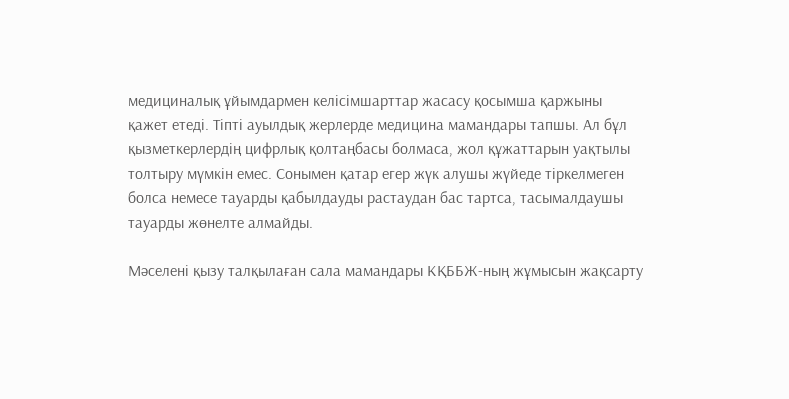медициналық ұйымдармен келісімшарттар жасасу қосымша қаржыны қажет етеді. Тіпті ауылдық жерлерде медицина мамандары тапшы. Ал бұл қызметкерлердің цифрлық қолтаңбасы болмаса, жол құжаттарын уақтылы толтыру мүмкін емес. Сонымен қатар егер жүк алушы жүйеде тіркелмеген болса немесе тауарды қабылдауды растаудан бас тартса, тасымалдаушы тауарды жөнелте алмайды.

Мәселені қызу талқылаған сала мамандары КҚББЖ-ның жұмысын жақсарту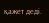қажет деді.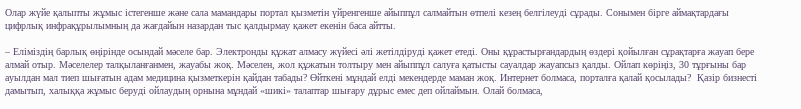Олар жүйе қалыпты жұмыс істегенше және сала мамандары портал қызметін үйренгенше айыппұл салмайтын өтпелі кезең белгілеуді сұрады. Сонымен бірге аймақтардағы цифрлық инфрақұрылымның да жағдайын назардан тыс қалдырмау қажет екенін баса айтты.

– Еліміздің барлық өңірінде осындай мәселе бар. Электронды құжат алмасу жүйесі әлі жетілдіруді қажет етеді. Оны құрастырғандардың өздері қойылған сұрақтарға жауап бере алмай отыр. Мәселелер талқыланғанмен, жауабы жоқ. Мәселен, жол құжатын толтыру мен айыппұл салуға қатысты сауалдар жауапсыз қалды. Ойлап көріңіз, 30 тұрғыны бар ауылдан мал тиеп шығатын адам медицина қызметкерін қайдан табады? Өйткені мұндай елді мекендерде маман жоқ. Интернет болмаса, порталға қалай қосылады?  Қазір бизнесті дамытып, халыққа жұмыс беруді ойлаудың орнына мұндай «шикі» талаптар шығару дұрыс емес деп ойлаймын. Олай болмаса,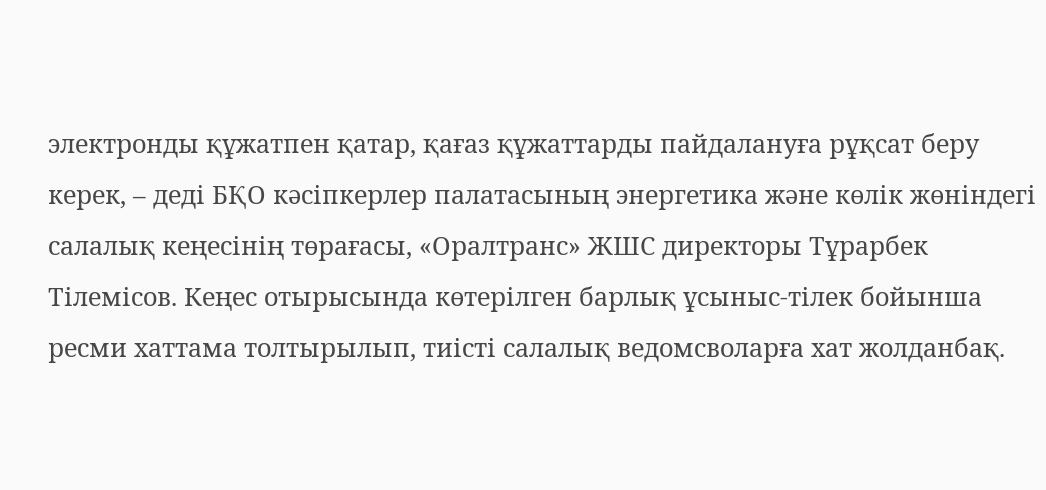электронды құжатпен қатар, қағаз құжаттарды пайдалануға рұқсат беру керек, – деді БҚО кәсіпкерлер палатасының энергетика және көлік жөніндегі салалық кеңесінің төрағасы, «Оралтранс» ЖШС директоры Тұрарбек Тілемісов. Кеңес отырысында көтерілген барлық ұсыныс-тілек бойынша ресми хаттама толтырылып, тиісті салалық ведомсволарға хат жолданбақ.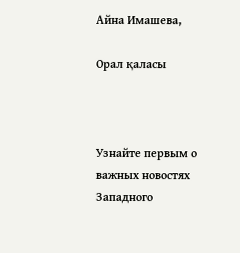Айна Имашева,

Орал қаласы



Узнайте первым о важных новостях Западного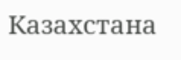Казахстана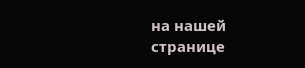на нашей странице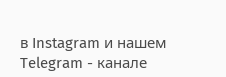в Instagram и нашем Telegram - канале